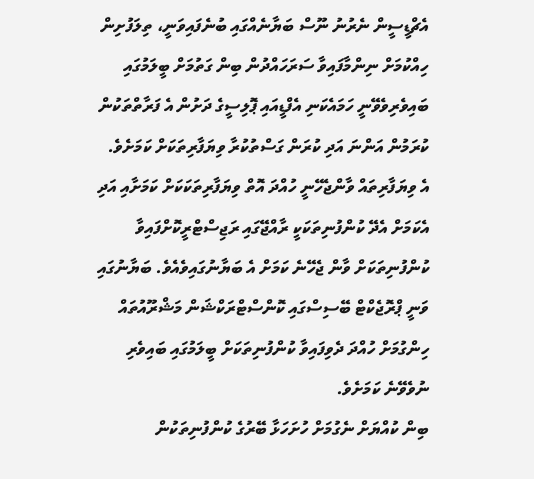އެޗްޑީސީން ނެރުނު ނޫސް ބަޔާނެއްގައި ބުނެފައިވަނީ، ތިލަފުށިން ހިއްކުމަށް ނިންމާފައިވާ ސަރަހައްދުން ބިން ގަތުމަށް ބީލަމުގައި ބައިވެރިވެވޭނީ ހަމައެކަނި އެފްޑީއައި ޕޮލިސީގެ ދަށުން އެ ފަރާތްތަކުން ކުރަމުން އަންނަ އަދި ކުރަން ގަސްތުކުރާ ވިޔަފާރިތަކަށް ކަމަށެވެ.
އެ ވިޔަފާރިތައް ވާންޖެހޭނީ ހުއްދަ އޮތް ވިޔަފާރިތަކަކަށް ކަމަށާއި އަދި އެކަމަށް އެދޭ ކުންފުނިތަކަކީ ރާއްޖޭގައި ރަޖިސްޓްރީކޮށްފައިވާ ކުންފުނިތަކަށް ވާން ޖެހޭނެ ކަމަށް އެ ބަޔާނުގައިވެއެވެ. ބަޔާނުގައި ވަނީ ޕްރޮޖެކްޓް ބޭސިސްގައި ކޮންސްޓްރަކްޝަން މަޝްރޫއުތައް ހިންގުމަށް ހުއްދަ ދެވިފައިވާ ކުންފުނިތަކަށް ބީލަމުގައި ބައިވެރި ނުވެވޭނެ ކަމަށެވެ.
ބިން ކުއްޔަށް ނެގުމަށް ހުށަހަޅާ ބޭރުގެ ކުންފުނިތަކުން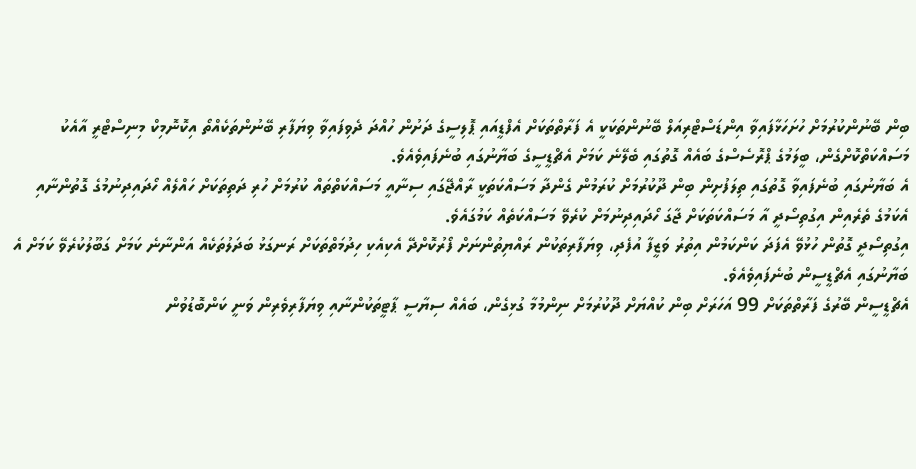ބިން ބޭނުންކުރުމަށް ހުށަހަޅާފައިވާ އިންޑަސްޓްރިއަލް ބޭނުންތަކަކީ އެ ފަރާތްތަކަށް އެފްޑީއައި ޕޮލިސީގެ ދަށުން ހުއްދަ ދެވިފައިވާ ވިޔަފާރި ބޭނުންތަކެއްތޯ އިކޮނޮމިކް މިނިސްޓްރީ އާއެކު މަސައްކަތްކޮށްގެން، ބީލަމުގެ ޕްރޮސެސްގެ ބައެއް ގޮތުގައި ބެލޭނެ ކަމަށް އެޗްޑީސީގެ ބަޔާނުގައި ބުނެފައިވެއެވެ.
އެ ބަޔާނުގައި ބުނެފައިވާ ގޮތުގައި ތިލަފުށިން ބިން ދޫކުރުމަށް ކުރަމުން ގެންދާ މަސައްކަތަކީ ރާއްޖޭގައި ސިނާއީ މަސައްކަތްތައް ކުރުމަށް ހުރި ދަތިތަކަށް ހައްލެއް ހޯދައިދިނުމުގެ ގޮތުންނާއި އެކަމުގެ ތެރެއިން އިގުތިސޯދީ އާ މަސައްކަތަކަށް ޖާގަ ހޯދައިދިނުމަށް ކުރެވޭ މަސައްކަތެއް ކަމުގައެވެ.
އިގުތިސޯދީ ގޮތުން ހުޅުވޭ އެފަދަ ކަންކަމުން އިތުރު ވަޒީފާ އުފެދި، ވިޔަފާރިތަކުން ރައްޔިތުންނަށް ފޯރުކޮށްދޭ އެކިއެކި ހިދުމަތްތަކަށް ރަނގަޅު ބަދަލުތަކެއް އަންނާނެ ކަމަށް ގަބޫލުކުރެވޭ ކަމަށް އެ ބަޔާނުގައި އެޗްޑީސީން ބުނެފައިވެއެވެ.
އެޗްޑީސީން ބޭރުގެ ފަރާތްތަކަށް 99 އަހަރަށް ބިން ކުއްޔަށް ދޫކުރުމަށް ނިންމުމާ ގުޅިގެން، ބައެއް ސިޔާސީ ޕާޓީތަކުންނާއި ވިޔަފާރިވެރިން ވަނީ ކަންބޮޑުވުން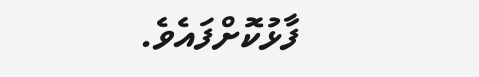ފާޅުކޮށްފައެވެ.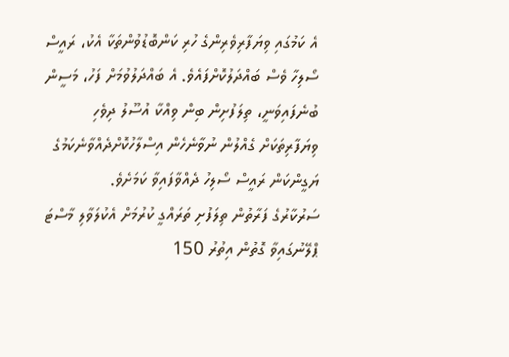އެ ކަމުގައި ވިޔަފާރިވެރިންގެ ހުރި ކަންބޮޑުވުންތަކާ އެކު، ރައީސް ސޯލިހާ ވެސް ބައްދަލުކޮށްފައެވެ. އެ ބައްދަލުވުމަށް ފަހު، މަސީން ބުނެފައިވަނީ، ތިލަފުށިން ބިން ވިއްކާ އުސޫލު ދިވެހި ވިޔަފާރިތަކަށް ގެއްލުން ނުވާނެހެން އިސްލާހުކޮށްދެއްވާނެކަމުގެ ޔަގީންކަން ރައީސް ސޯލިހު ދެއްވާފައިވާ ކަމަށެވެ.
ސަރުކާރުގެ ފަރާތުން ތިލަފުށި ތަރައްގީ ކުރުމަށް އެކުލަވާލި މާސްޓަ ޕްލޭނުގައިވާ ގޮތުން އިތުރު 150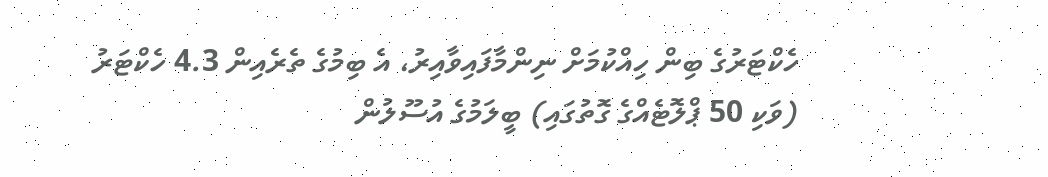ހެކްޓަރުގެ ބިން ހިއްކުމަށް ނިންމާފައިވާއިރު، އެ ބިމުގެ ތެރެއިން 4.3 ހެކްޓަރު (ވަކި 50 ޕްލޮޓެއްގެ ގޮތުގައި) ބީލަމުގެ އުސޫލުން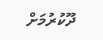ދޫކުރުމަށް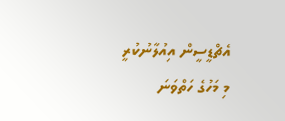އެޗްޑީސީން އިއުލާނުކުރީ މި މަހުގެ ހަތްވަނަ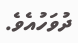ދުވަހުއެވެ.